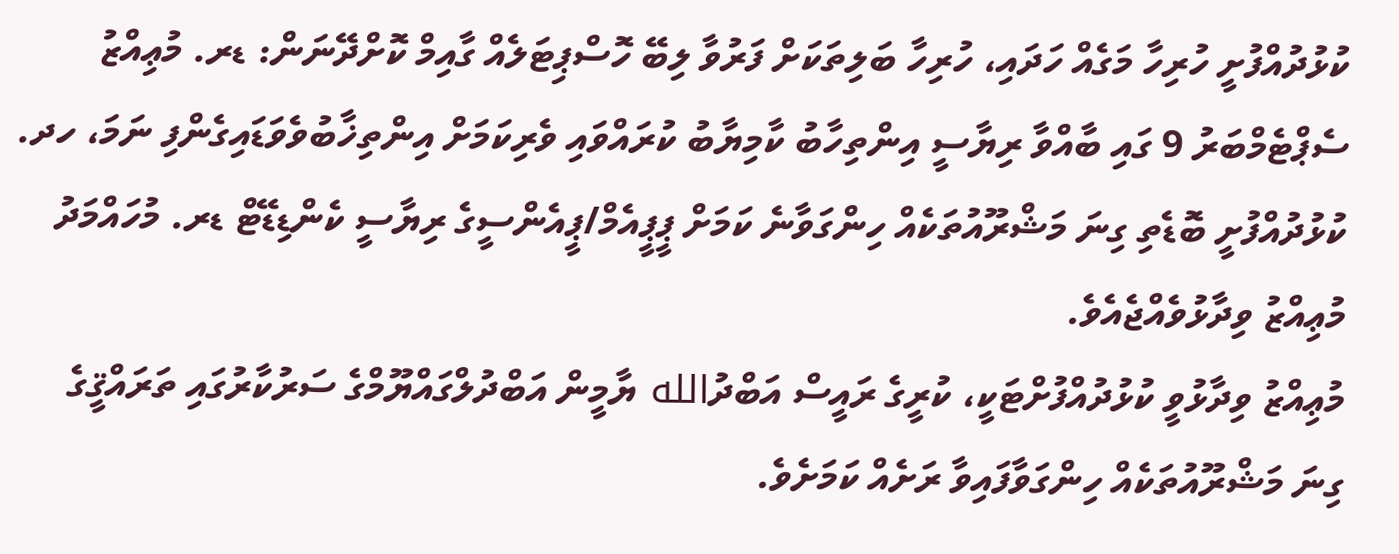ކުޅުދުއްފުށީ ހުރިހާ މަގެއް ހަދައި، ހުރިހާ ބަލިތަކަށް ފަރުވާ ލިބޭ ހޮސްޕިޓަލެއް ގާއިމް ކޮށްދޭނަން: ޑރ. މުޢިއްޒު
ސެޕްޓެމްބަރު 9 ގައި ބާއްވާ ރިޔާސީ އިންތިހާބު ކާމިޔާބު ކުރައްވައި ވެރިކަމަށް އިންތިޚާބުވެވަޑައިގެންފި ނަމަ، ހދ. ކުޅުދުއްފުށީ ބޮޑެތި ގިނަ މަޝްރޫއުތަކެއް ހިންގަވާނެ ކަމަށް ޕީޕީއެމް/ޕީއެންސީގެ ރިޔާސީ ކެންޑިޑޭޓް ޑރ. މުހައްމަދު މުޢިއްޒު ވިދާޅުވެއްޖެއެވެ.
މުޢިއްޒު ވިދާޅުވީ ކުޅުދުއްފުށްޓަކީ، ކުރީގެ ރައީސް އަބްދުالله ޔާމީން އަބްދުލްގައްޔޫމްގެ ސަރުކާރުގައި ތަރައްޤީގެ ގިނަ މަޝްރޫއުތަކެއް ހިންގަވާފައިވާ ރަށެއް ކަމަށެވެ.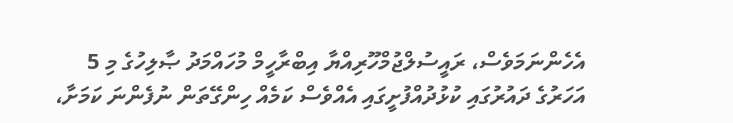އެހެންނަމަވެސް، ރައީސުލްޖުމްހޫރިއްޔާ އިބްރާހީމް މުހައްމަދު ޞާލިހުގެ މި 5 އަހަރުގެ ދައުރުގައި ކުޅުދުއްފުށީގައި އެއްވެސް ކަމެއް ހިންގޭތަން ނުފެންނަ ކަމަށާ،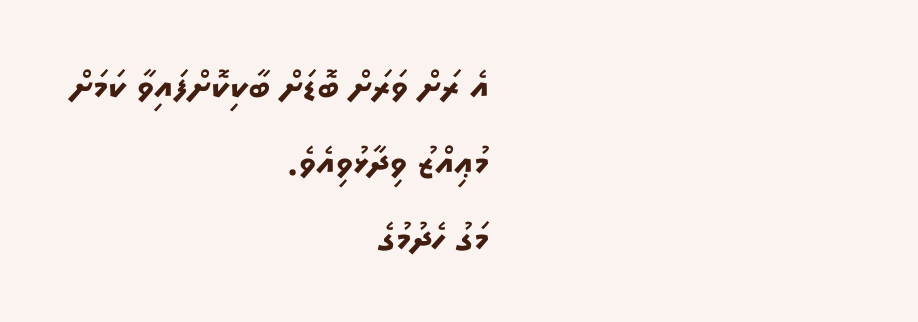އެ ރަށް ވަރަށް ބޮޑަށް ބާކިކޮށްފައިވާ ކަމަށް މުޢިއްޒު ވިދާޅުވިއެވެ.
މަގު ހެދުމުގެ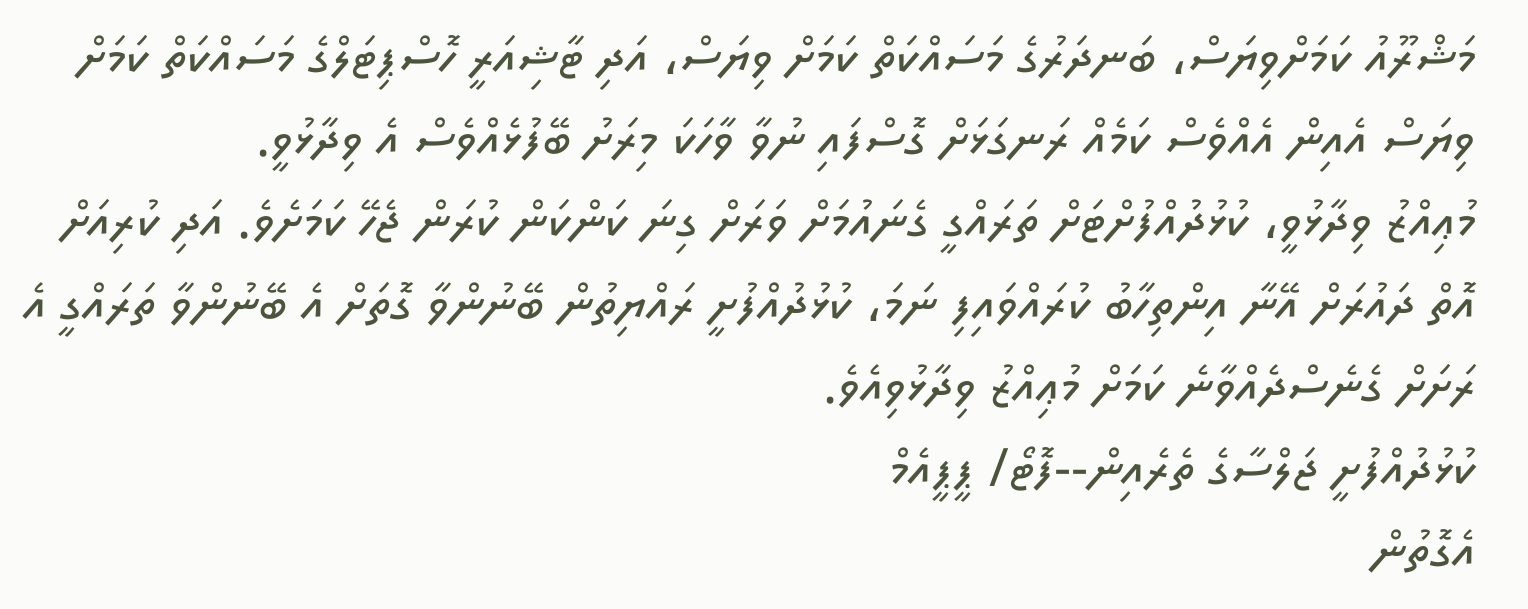މަޝްރޫއު ކަމަށްވިޔަސް، ބަނދަރުގެ މަސައްކަތް ކަމަށް ވިޔަސް، އަދި ޓާޝިއަރީ ހޮސްޕިޓަލްގެ މަސައްކަތް ކަމަށް ވިޔަސް އެއިން އެއްވެސް ކަމެއް ރަނގަޅަށް ގޮސްފައި ނުވާ ވާހަކަ މިރަށު ބޭފުޅެއްވެސް އެ ވިދާޅުވީ.
މުޢިއްޒު ވިދާޅުވީ، ކުޅުދުއްފުށްޓަށް ތަރައްގީ ގެނައުމަށް ވަރަށް ގިނަ ކަންކަން ކުރަން ޖެހޭ ކަމަށެވެ. އަދި ކުރިއަށް އޮތް ދައުރަށް އޭނާ އިންތިހާބު ކުރައްވައިފި ނަމަ، ކުޅުދުއްފުށީ ރައްޔިތުން ބޭނުންވާ ގޮތަށް އެ ބޭނުންވާ ތަރައްގީ އެ ރަށަށް ގެނެސްދެއްވާނެ ކަމަށް މުޢިއްޒު ވިދާޅުވިއެވެ.
ކުޅުދުއްފުށީ ޖަލްސާގެ ތެރެއިން--ފޮޓޯ/ ޕީޕީއެމް
އެގޮތުން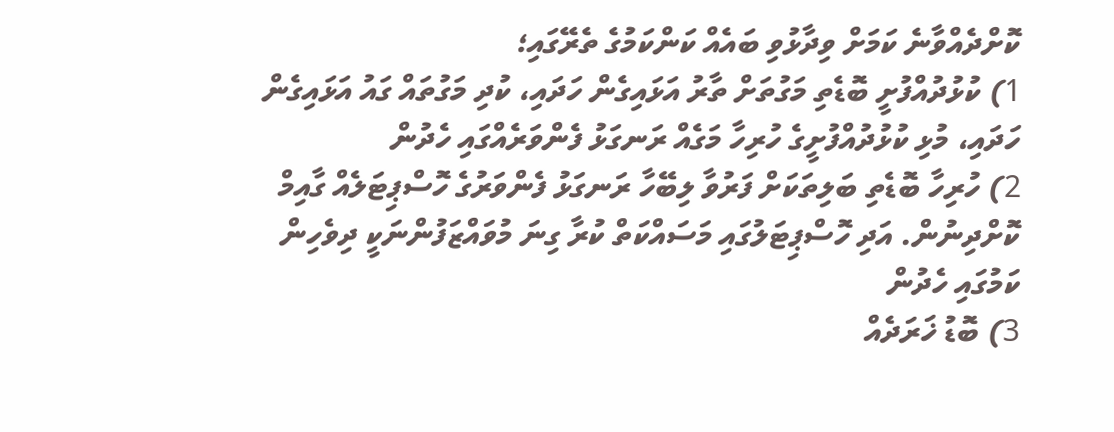ކޮށްދެއްވާނެ ކަމަށް ވިދާޅުވި ބައެއް ކަންކަމުގެ ތެރޭގައި؛
1) ކުޅުދުއްފުށީ ބޮޑެތި މަގުތަށް ތާރު އަޅައިގެން ހަދައި، ކުދި މަގުތައް ގައު އަޅައިގެން ހަދައި، މުޅި ކުޅުދުއްފުށީގެ ހުރިހާ މަގެއް ރަނގަޅު ފެންވަރެއްގައި ހެދުން
2) ހުރިހާ ބޮޑެތި ބަލިތަކަށް ފަރުވާ ލިބޭހާ ރަނގަޅު ފެންވަރުގެ ހޮސްޕިޓަލެއް ގާއިމް ކޮށްދިނުން. އަދި ހޮސްޕިޓަލުގައި މަސައްކަތް ކުރާ ގިނަ މުވައްޒަފުންނަކީ ދިވެހިން ކަމުގައި ހެދުން
3) ބޮޑު ޚަރަދެއް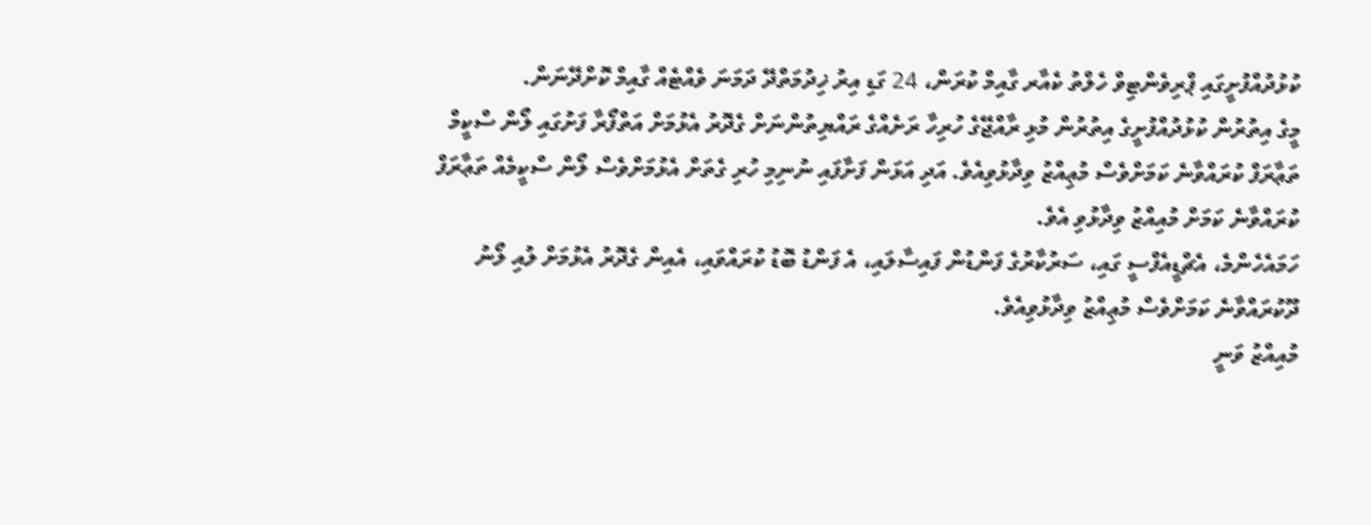ކުޅުދުއްފުށީގައި ޕްރިވެންޓިވް ހެލްތު ކެއާރ ގާއިމް ކުރަން، 24 ގަޑި އިރު ޚިދުމަތްދޭ ދަމަނަ ވެއްޓެއް ގާއިމް ކޮށްދޭނަން.
މީގެ އިތުރުން ކުޅުދުއްފުށީގެ އިތުރުން މުޅި ރާއްޖޭގެ ހުރިހާ ރަށެއްގެ ރައްޔިތުންނަށް ގެދޮރު އެޅުމަށް އަތްފޯރާ ފަށުގައި ލޯން ސްކީމް ތަޢާރަފް ކުރައްވާނެ ކަމަށްވެސް މުޢިއްޒު ވިދާޅުވިއެވެ. އަދި އަޅަން ފަށާފައި ނުނިމި ހުރި ގެތަށް އެޅުމަށްވެސް ލޯން ސްކީމެއް ތަޢާރަފް ކުރައްވާނެ ކަމަށް މުއިއްޒު ވިދާޅުވި އެވެ.
ހަމައެހެންމެ، އެޗްޑީއެފްސީ ގައި، ސަރުކާރުގެ ފަންޑުން ފައިސާލައި، އެ ފަންޑު ބޮޑު ކުރައްވައި، އެއިން ގެދޮރު އެޅުމަށް ލުއި ލޯނު ދޫކުރައްވާނެ ކަމަށްވެސް މުޢިއްޒު ވިދާޅުވިއެވެ.
މުއިއްޒު ވަނީ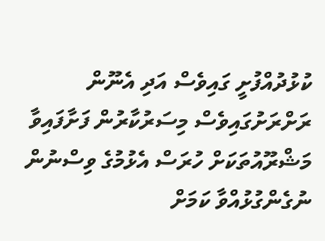ކުޅުދުއްފުށީ ގައިވެސް އަދި އެނޫން ރަށްރަށުގައިވެސް މިސަރުކާރުން ފަށާފައިވާ މަޝްރޫއުތަކަށް ހުރަސް އެޅުމުގެ ވިސްނުން ނުގެންގުޅުއްވާ ކަމަށް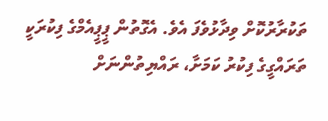ތަކުރާރުކޮށް ވިދާޅުވެފަ އެވެ. އެގޮތުން ޕީޕީއެމްގެ ފިކުރަކީ ތަރައްގީގެ ފިކުރު ކަމަށާ، ރައްޔިތުންނަށް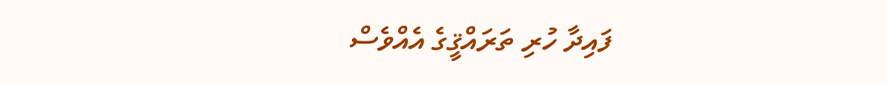ފައިދާ ހުރި ތަރައްޤީގެ އެއްވެސް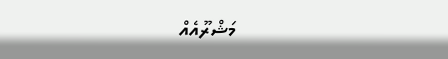މަޝްރޫއެއް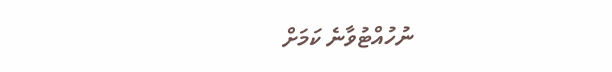ނުހުއްޓުވާނެ ކަމަށް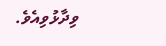ވިދާޅުވިއެވެ.